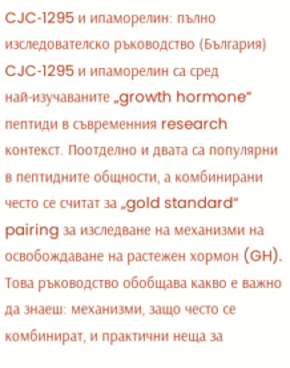CJC‑1295 и ипаморелин: пълно изследователско ръководство (България)
CJC‑1295 и ипаморелин са сред най‑изучаваните „growth hormone“ пептиди в съвременния research контекст. Поотделно и двата са популярни в пептидните общности, а комбинирани често се считат за „gold standard“ pairing за изследване на механизми на освобождаване на растежен хормон (GH).
Това ръководство обобщава какво е важно да знаеш: механизми, защо често се комбинират, и практични неща за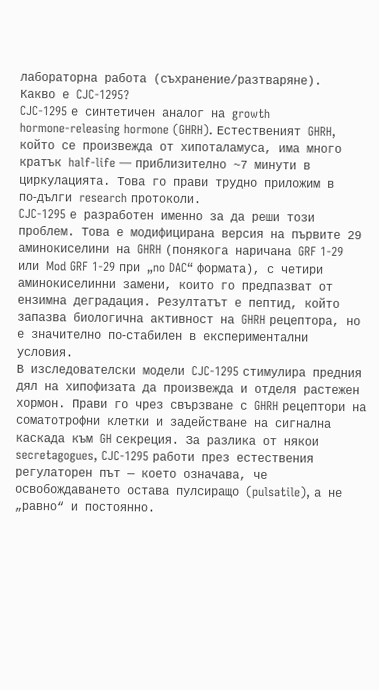лабораторна работа (съхранение/разтваряне).
Какво е CJC‑1295?
CJC‑1295 е синтетичен аналог на growth hormone‑releasing hormone (GHRH). Естественият GHRH, който се произвежда от хипоталамуса, има много кратък half‑life — приблизително ~7 минути в циркулацията. Това го прави трудно приложим в по‑дълги research протоколи.
CJC‑1295 е разработен именно за да реши този проблем. Това е модифицирана версия на първите 29 аминокиселини на GHRH (понякога наричана GRF 1‑29 или Mod GRF 1‑29 при „no DAC“ формата), с четири аминокиселинни замени, които го предпазват от ензимна деградация. Резултатът е пептид, който запазва биологична активност на GHRH рецептора, но е значително по‑стабилен в експериментални условия.
В изследователски модели CJC‑1295 стимулира предния дял на хипофизата да произвежда и отделя растежен хормон. Прави го чрез свързване с GHRH рецептори на соматотрофни клетки и задействане на сигнална каскада към GH секреция. За разлика от някои secretagogues, CJC‑1295 работи през естествения регулаторен път — което означава, че освобождаването остава пулсиращо (pulsatile), а не „равно“ и постоянно.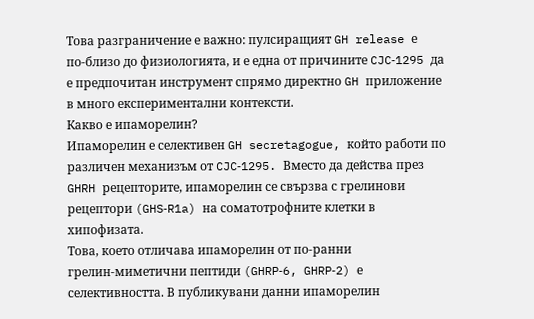Това разграничение е важно: пулсиращият GH release е по‑близо до физиологията, и е една от причините CJC‑1295 да е предпочитан инструмент спрямо директно GH приложение в много експериментални контексти.
Какво е ипаморелин?
Ипаморелин е селективен GH secretagogue, който работи по различен механизъм от CJC‑1295. Вместо да действа през GHRH рецепторите, ипаморелин се свързва с грелинови рецептори (GHS‑R1a) на соматотрофните клетки в хипофизата.
Това, което отличава ипаморелин от по‑ранни грелин‑миметични пептиди (GHRP‑6, GHRP‑2) е селективността. В публикувани данни ипаморелин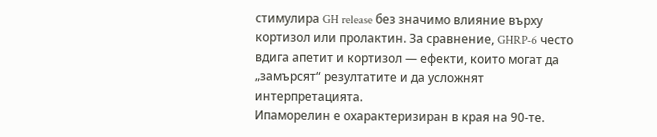стимулира GH release без значимо влияние върху кортизол или пролактин. За сравнение, GHRP‑6 често вдига апетит и кортизол — ефекти, които могат да „замърсят“ резултатите и да усложнят интерпретацията.
Ипаморелин е охарактеризиран в края на 90‑те.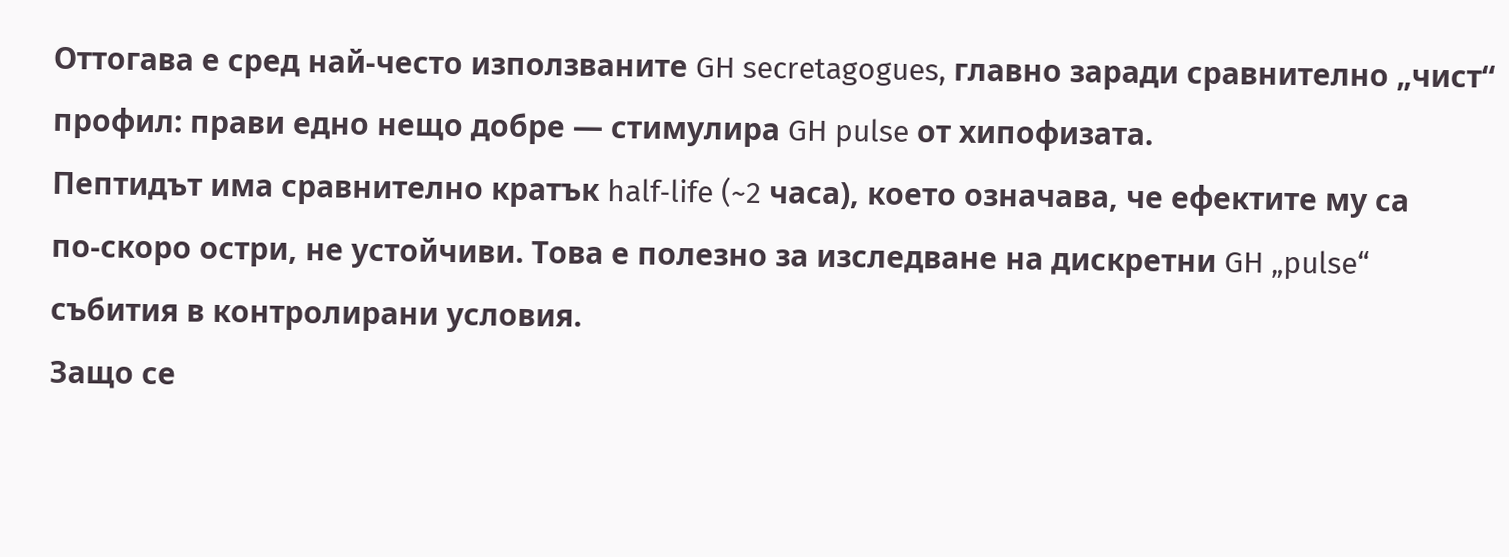Оттогава е сред най‑често използваните GH secretagogues, главно заради сравнително „чист“ профил: прави едно нещо добре — стимулира GH pulse от хипофизата.
Пептидът има сравнително кратък half‑life (~2 часа), което означава, че ефектите му са по‑скоро остри, не устойчиви. Това е полезно за изследване на дискретни GH „pulse“ събития в контролирани условия.
Защо се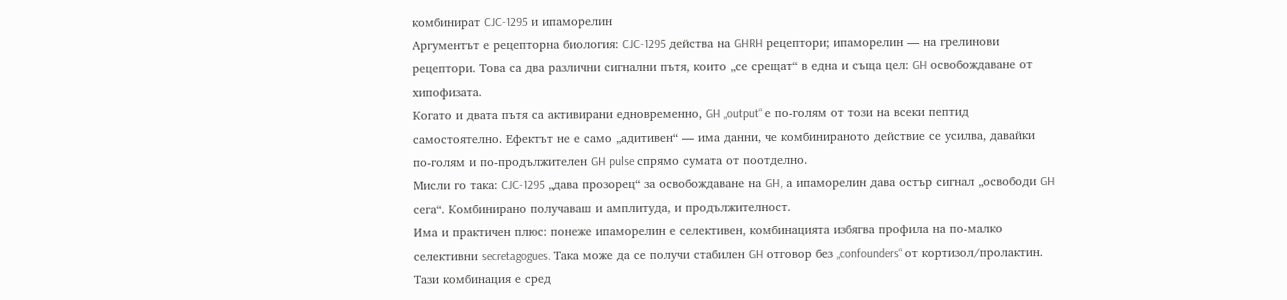комбинират CJC‑1295 и ипаморелин
Аргументът е рецепторна биология: CJC‑1295 действа на GHRH рецептори; ипаморелин — на грелинови рецептори. Това са два различни сигнални пътя, които „се срещат“ в една и съща цел: GH освобождаване от хипофизата.
Когато и двата пътя са активирани едновременно, GH „output“ е по‑голям от този на всеки пептид самостоятелно. Ефектът не е само „адитивен“ — има данни, че комбинираното действие се усилва, давайки по‑голям и по‑продължителен GH pulse спрямо сумата от поотделно.
Мисли го така: CJC‑1295 „дава прозорец“ за освобождаване на GH, а ипаморелин дава остър сигнал „освободи GH сега“. Комбинирано получаваш и амплитуда, и продължителност.
Има и практичен плюс: понеже ипаморелин е селективен, комбинацията избягва профила на по‑малко селективни secretagogues. Така може да се получи стабилен GH отговор без „confounders“ от кортизол/пролактин.
Тази комбинация е сред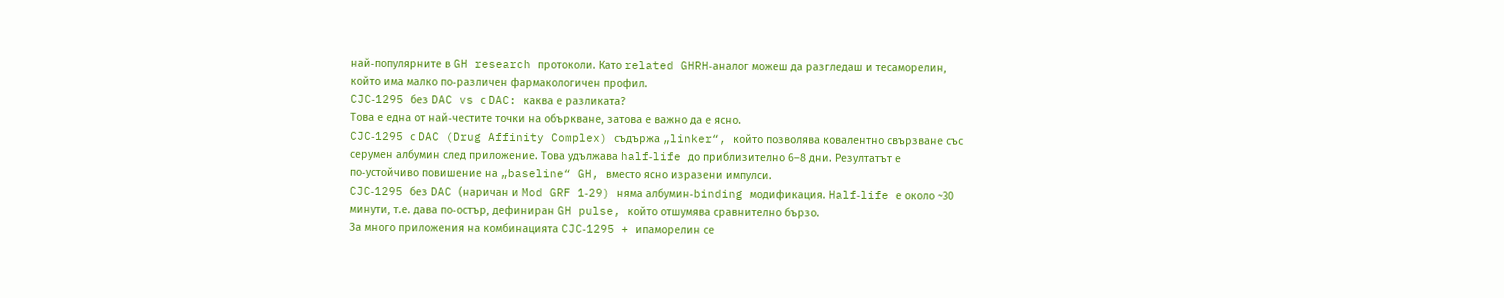най‑популярните в GH research протоколи. Като related GHRH‑аналог можеш да разгледаш и тесаморелин, който има малко по‑различен фармакологичен профил.
CJC‑1295 без DAC vs с DAC: каква е разликата?
Това е една от най‑честите точки на объркване, затова е важно да е ясно.
CJC‑1295 с DAC (Drug Affinity Complex) съдържа „linker“, който позволява ковалентно свързване със серумен албумин след приложение. Това удължава half‑life до приблизително 6–8 дни. Резултатът е по‑устойчиво повишение на „baseline“ GH, вместо ясно изразени импулси.
CJC‑1295 без DAC (наричан и Mod GRF 1‑29) няма албумин‑binding модификация. Half‑life е около ~30 минути, т.е. дава по‑остър, дефиниран GH pulse, който отшумява сравнително бързо.
За много приложения на комбинацията CJC‑1295 + ипаморелин се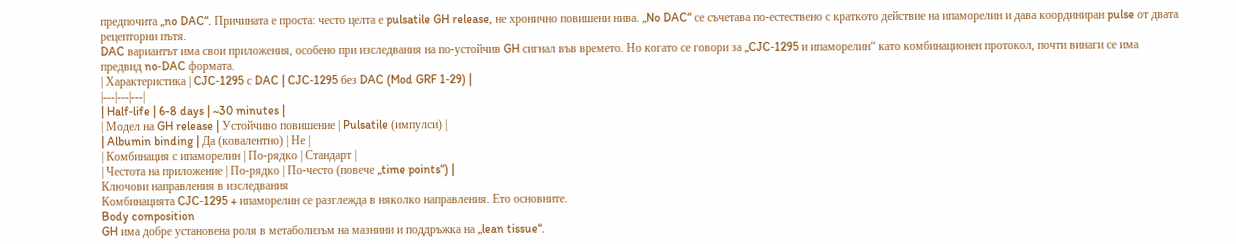предпочита „no DAC“. Причината е проста: често целта е pulsatile GH release, не хронично повишени нива. „No DAC“ се съчетава по‑естествено с краткото действие на ипаморелин и дава координиран pulse от двата рецепторни пътя.
DAC вариантът има свои приложения, особено при изследвания на по‑устойчив GH сигнал във времето. Но когато се говори за „CJC‑1295 и ипаморелин“ като комбинационен протокол, почти винаги се има предвид no‑DAC формата.
| Характеристика | CJC‑1295 с DAC | CJC‑1295 без DAC (Mod GRF 1‑29) |
|---|---|---|
| Half‑life | 6-8 days | ~30 minutes |
| Модел на GH release | Устойчиво повишение | Pulsatile (импулси) |
| Albumin binding | Да (ковалентно) | Не |
| Комбинация с ипаморелин | По‑рядко | Стандарт |
| Честота на приложение | По‑рядко | По‑често (повече „time points“) |
Ключови направления в изследвания
Комбинацията CJC‑1295 + ипаморелин се разглежда в няколко направления. Ето основните.
Body composition
GH има добре установена роля в метаболизъм на мазнини и поддръжка на „lean tissue“.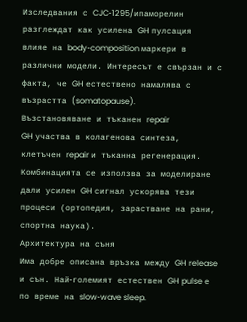Изследвания с CJC‑1295/ипаморелин разглеждат как усилена GH пулсация влияе на body‑composition маркери в различни модели. Интересът е свързан и с факта, че GH естествено намалява с възрастта (somatopause).
Възстановяване и тъканен repair
GH участва в колагенова синтеза, клетъчен repair и тъканна регенерация. Комбинацията се използва за моделиране дали усилен GH сигнал ускорява тези процеси (ортопедия, зарастване на рани, спортна наука).
Архитектура на съня
Има добре описана връзка между GH release и сън. Най‑големият естествен GH pulse е по време на slow‑wave sleep.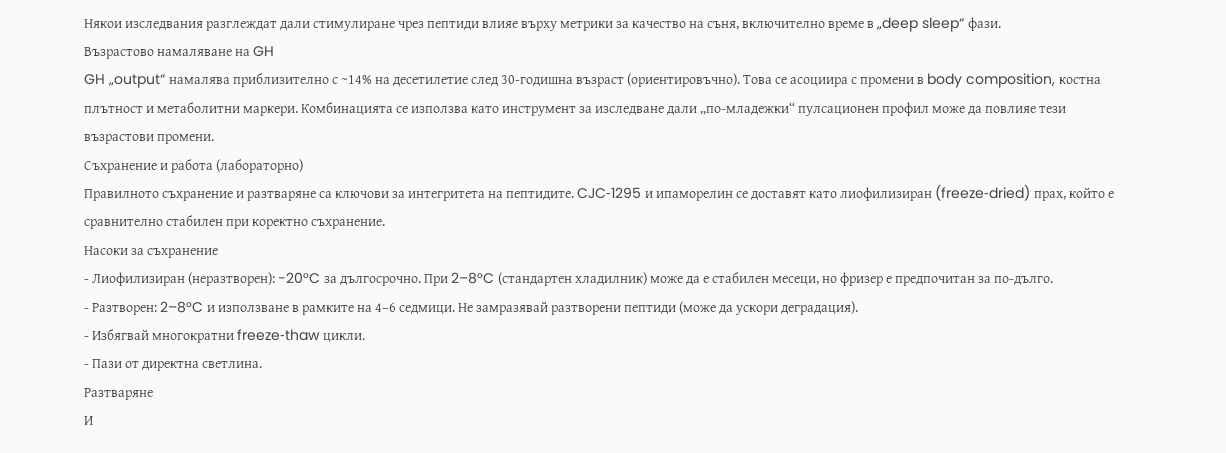Някои изследвания разглеждат дали стимулиране чрез пептиди влияе върху метрики за качество на съня, включително време в „deep sleep“ фази.
Възрастово намаляване на GH
GH „output“ намалява приблизително с ~14% на десетилетие след 30‑годишна възраст (ориентировъчно). Това се асоциира с промени в body composition, костна плътност и метаболитни маркери. Комбинацията се използва като инструмент за изследване дали „по‑младежки“ пулсационен профил може да повлияе тези възрастови промени.
Съхранение и работа (лабораторно)
Правилното съхранение и разтваряне са ключови за интегритета на пептидите. CJC‑1295 и ипаморелин се доставят като лиофилизиран (freeze‑dried) прах, който е сравнително стабилен при коректно съхранение.
Насоки за съхранение
- Лиофилизиран (неразтворен): -20°C за дългосрочно. При 2–8°C (стандартен хладилник) може да е стабилен месеци, но фризер е предпочитан за по‑дълго.
- Разтворен: 2–8°C и използване в рамките на 4–6 седмици. Не замразявай разтворени пептиди (може да ускори деградация).
- Избягвай многократни freeze‑thaw цикли.
- Пази от директна светлина.
Разтваряне
И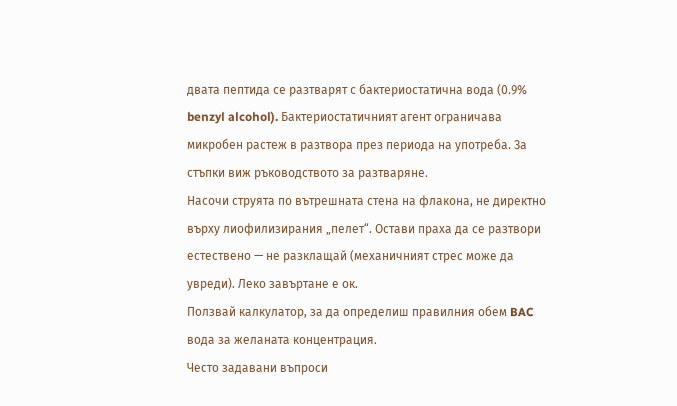двата пептида се разтварят с бактериостатична вода (0.9% benzyl alcohol). Бактериостатичният агент ограничава микробен растеж в разтвора през периода на употреба. За стъпки виж ръководството за разтваряне.
Насочи струята по вътрешната стена на флакона, не директно върху лиофилизирания „пелет“. Остави праха да се разтвори естествено — не разклащай (механичният стрес може да увреди). Леко завъртане е ок.
Ползвай калкулатор, за да определиш правилния обем BAC вода за желаната концентрация.
Често задавани въпроси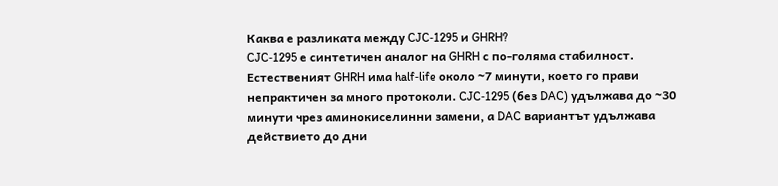Каква е разликата между CJC‑1295 и GHRH?
CJC‑1295 е синтетичен аналог на GHRH с по‑голяма стабилност. Естественият GHRH има half‑life около ~7 минути, което го прави непрактичен за много протоколи. CJC‑1295 (без DAC) удължава до ~30 минути чрез аминокиселинни замени, а DAC вариантът удължава действието до дни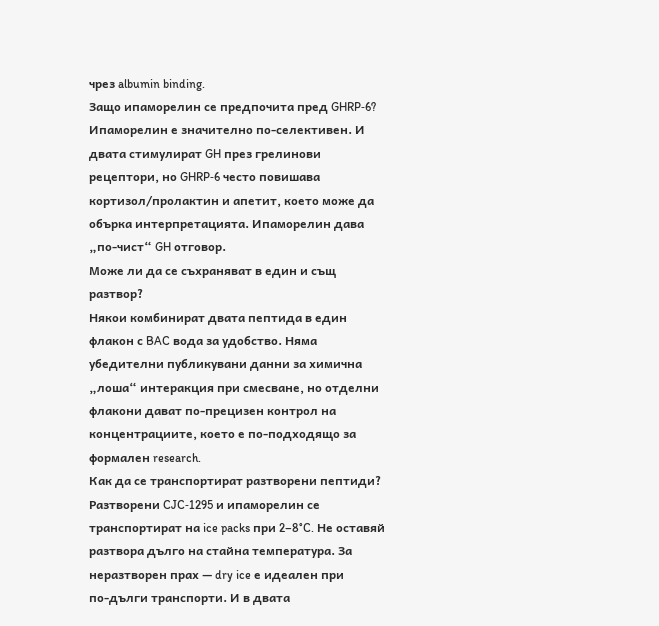чрез albumin binding.
Защо ипаморелин се предпочита пред GHRP‑6?
Ипаморелин е значително по‑селективен. И двата стимулират GH през грелинови рецептори, но GHRP‑6 често повишава кортизол/пролактин и апетит, което може да обърка интерпретацията. Ипаморелин дава „по‑чист“ GH отговор.
Може ли да се съхраняват в един и същ разтвор?
Някои комбинират двата пептида в един флакон с BAC вода за удобство. Няма убедителни публикувани данни за химична „лоша“ интеракция при смесване, но отделни флакони дават по‑прецизен контрол на концентрациите, което е по‑подходящо за формален research.
Как да се транспортират разтворени пептиди?
Разтворени CJC‑1295 и ипаморелин се транспортират на ice packs при 2–8°C. Не оставяй разтвора дълго на стайна температура. За неразтворен прах — dry ice е идеален при по‑дълги транспорти. И в двата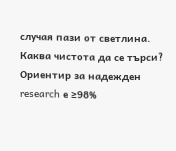случая пази от светлина.
Каква чистота да се търси?
Ориентир за надежден research е ≥98%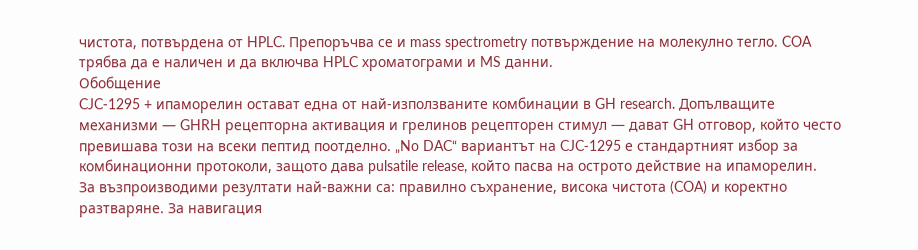чистота, потвърдена от HPLC. Препоръчва се и mass spectrometry потвърждение на молекулно тегло. COA трябва да е наличен и да включва HPLC хроматограми и MS данни.
Обобщение
CJC‑1295 + ипаморелин остават една от най‑използваните комбинации в GH research. Допълващите механизми — GHRH рецепторна активация и грелинов рецепторен стимул — дават GH отговор, който често превишава този на всеки пептид поотделно. „No DAC“ вариантът на CJC‑1295 е стандартният избор за комбинационни протоколи, защото дава pulsatile release, който пасва на острото действие на ипаморелин.
За възпроизводими резултати най‑важни са: правилно съхранение, висока чистота (COA) и коректно разтваряне. За навигация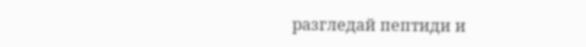разгледай пептиди и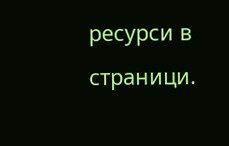ресурси в страници.